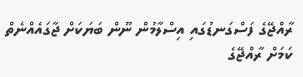ރާއްޖޭގެ ފަސްގަނޑުގައި އިސްލާމުން ނޫން ބަޔަކަށް ޖާގައެއްނެތް ކަމަށް ރާއްޖޭގެ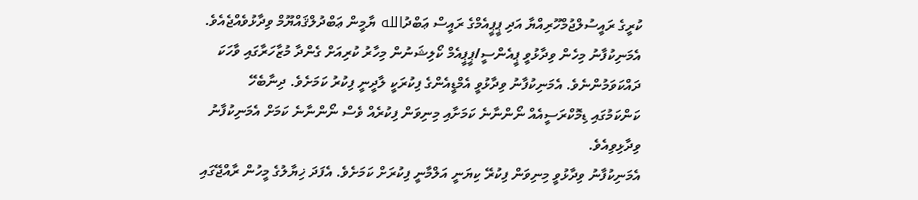ކުރީގެ ރައީސުލްޖުމްހޫރިއްޔާ އަދި ޕީޕީއެމްގެ ރައީސް ޢަބްދުالله ޔާމީން ޢަބްދުލްޤައްޔޫމް ވިދާޅުވެއްޖެއެވެ.
އެމަނިކުފާނު މިހެން ވިދާޅުވީ ޕީއެންސީ/ޕީޕީއެމް ކޯލިޝަނުން މިހާރު ކުރިއަށް ގެންދާ މުޒާހަރާގައި ވާހަކަ ދައްކަވަމުންނެވެ. އެމަނިކުފާނު ވިދާޅުވީ އެމްޑީއެންގެ ފިކުރަކީ ލާދީނީ ފިކުރު ކަމަށެވެ. ދިނާބެހޭ ކަންކަމުގައި ޑިމޮކްރަސީއެއް ނޯންނާނެ ކަމަށާއި މިނިވަން ފިކުރެއް ވެސް ނޯންނާނެ ކަމަށް އެމަނިކުފާނު ވިދާޅިވިއެވެ.
އެމަނިކުފާނު ވިދާޅުވީ މިނިވަން ފިކުރޭ ކިޔަނީ އަލްމާނީ ފިކުރަށް ކަމަށެވެ. އެފަދަ ޚިޔާލުގެ މީހުން ރާއްޖޭގައި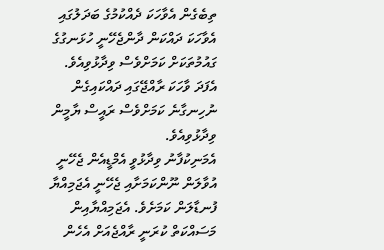ތިބެގެން އެވާހަކަ ދެއްކުމުގެ ބަދަލުގައި އެވާހަކަ ދައްކަން ދާންޖެހޭނީ ހުޅަނގުގެ ގައުމުތަކަށް ކަމަށްވެސް ވިދާޅުވިއެވެ. އެފަދަ ވާހަކަ ރާއްޖޭގައި ދައްކައިގެން ނުހިނގާނެ ކަމަށްވެސް ރައީސް ޔާމީން ވިދާޅުވިއެވެ.
އެމަނިކުފާނު ވިދާޅުވީ އެމްޑީއެން ޖެހޭނީ އުވާލަން ނޫންކަމަށާއި ޖެހޭނީ އެޖަމިއްޔާ ފުނޑާލަން ކަމަށެވެ. އެޖަމިއްޔާއިން މަސައްކަތް ކުރަނީ ރާއްޖެއަށް އެހެން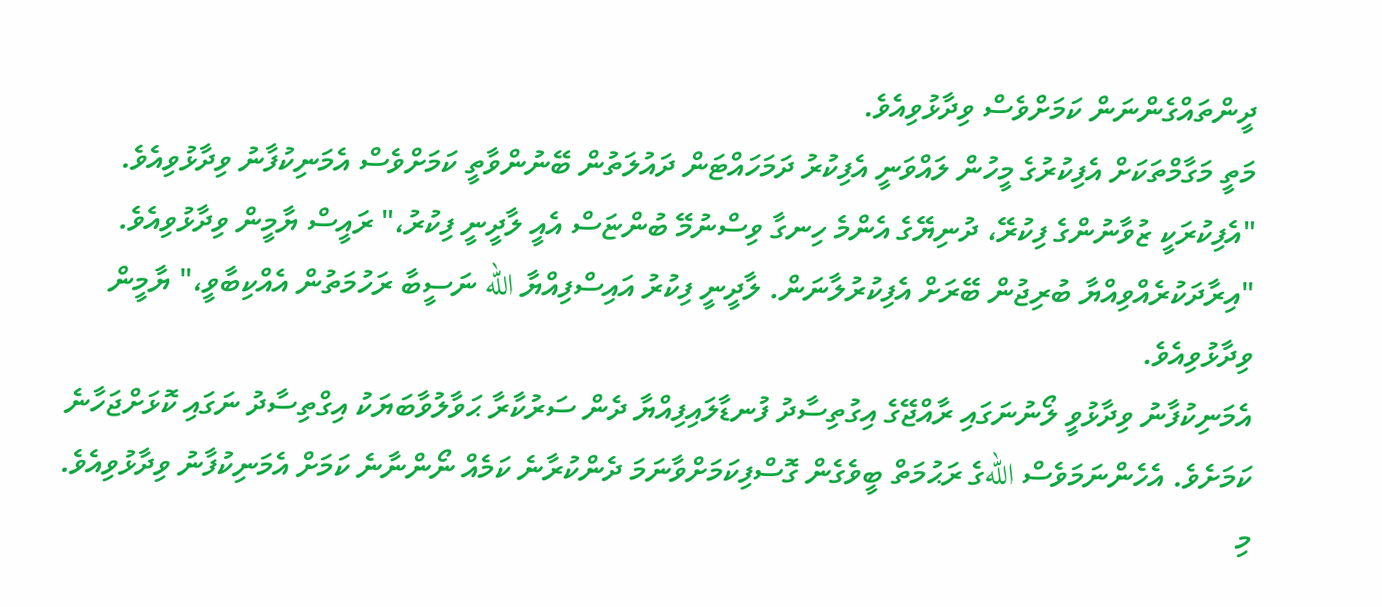ދީންތައްގެންނަން ކަމަށްވެސް ވިދާޅުވިއެވެ.
މަތީ މަގާމްތަކަށް އެފިކުރުގެ މީހުން ލައްވަނީ އެފިކުރު ދަމަހައްޓަން ދައުލަތުން ބޭނުންވާތީ ކަމަށްވެސް އެމަނިކުފާނު ވިދާޅުވިއެވެ. "އެފިކުރަކީ ޒުވާނުންގެ ފިކުރޭ، ދުނިޔޭގެ އެންމެ ހިނގާ ވިސްނުމޭ ބުންޏަސް އެއީ ލާދީނީ ފިކުރު،" ރައީސް ޔާމީން ވިދާޅުވިއެވެ.
"އިރާދަކުރެއްވިއްޔާ ބުރިޖުން ބޭރަށް އެފިކުރުލާނަން. ލާދީނީ ފިކުރު އައިސްފިއްޔާ الله ނަސީބާ ރަހުމަތުން އެއްކިބާވީ،" ޔާމީން ވިދާޅުވިއެވެ.
އެމަނިކުފާނު ވިދާޅުވީ ލޯނުނަގައި ރާއްޖޭގެ އިގުތިސާދު ފުނޑާލައިފިއްޔާ ދެން ސަރުކާރާ ޙަވާލުވާބަޔަކު އިގްތިސާދު ނަގައި ކޮޅަށްޖަހާނެ ކަމަށެވެ. އެހެންނަމަވެސް اللهގެ ރަޙުމަތް ބީވެގެން ގޮސްފިކަމަށްވާނަމަ ދެންކުރާނެ ކަމެއް ނޯންނާނެ ކަމަށް އެމަނިކުފާނު ވިދާޅުވިއެވެ.
މި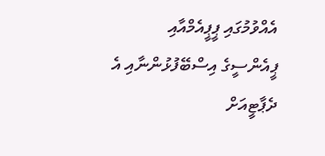އެއްވުމުގައި ޕީޕީއެމްއާއި ޕީއެންސީގެ އިސްބޭފުޅުންނާއި އެ ދެޕާޓީއަށް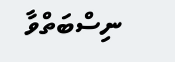ނިސްބަތްވާ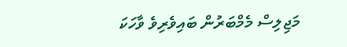މަޖިލިސް މެމްބަރުން ބައިވެރިވެ ވާހަކަ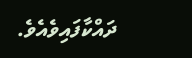ދައްކާފައިވެއެވެ.